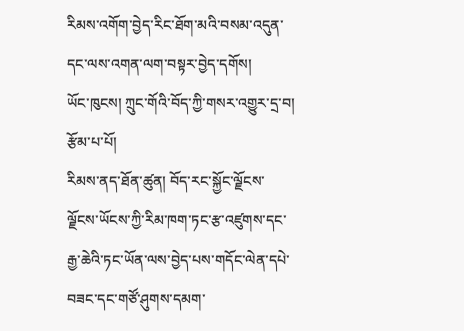རིམས་འགོག་བྱེད་རིང་ཐོག་མའི་བསམ་འདུན་དང་ལས་འགན་ལག་བསྟར་བྱེད་དགོས།
ཡོང་ཁུངས། ཀྲུང་གོའི་བོད་ཀྱི་གསར་འགྱུར་དྲ་བ།
རྩོམ་པ་པོ།
རིམས་ནད་ཐོན་ཚུན། བོད་རང་སྐྱོང་ལྗོངས་ལྗོངས་ཡོངས་ཀྱི་རིམ་ཁག་ཏང་རྩ་འཛུགས་དང་རྒྱ་ཆེའི་ཏང་ཡོན་ལས་བྱེད་པས་གདོང་ལེན་དཔེ་བཟང་དང་གཙོ་ཤུགས་དམག་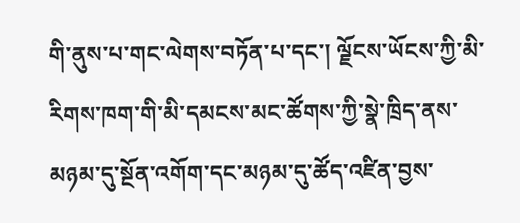གི་ནུས་པ་གང་ལེགས་བཏོན་པ་དང་། ལྗོངས་ཡོངས་ཀྱི་མི་རིགས་ཁག་གི་མི་དམངས་མང་ཚོགས་ཀྱི་སྣེ་ཁྲིད་ནས་མཉམ་དུ་སྔོན་འགོག་དང་མཉམ་དུ་ཚོད་འཛིན་བྱས་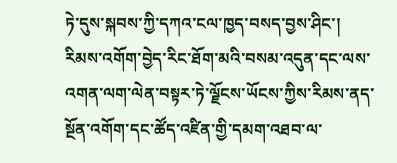ཏེ་དུས་སྐབས་ཀྱི་དཀའ་ངལ་ཁྱད་བསད་བྱས་ཤིང་། རིམས་འགོག་བྱེད་རིང་ཐོག་མའི་བསམ་འདུན་དང་ལས་འགན་ལག་ལེན་བསྟར་ཏེ་ལྗོངས་ཡོངས་ཀྱིས་རིམས་ནད་སྔོན་འགོག་དང་ཚོད་འཛིན་གྱི་དམག་འཐབ་ལ་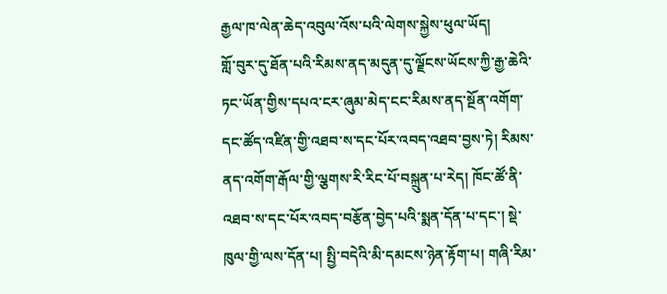རྒྱལ་ཁ་ལེན་ཆེད་འབུལ་འོས་པའི་ལེགས་སྐྱེས་ཕུལ་ཡོད།
གློ་བུར་དུ་ཐོན་པའི་རིམས་ནད་མདུན་དུ་ལྗོངས་ཡོངས་ཀྱི་རྒྱ་ཆེའི་ཏང་ཡོན་གྱིས་དཔའ་ངར་ཞུམ་མེད་ངང་རིམས་ནད་སྔོན་འགོག་དང་ཚོད་འཛིན་གྱི་འཐབ་ས་དང་པོར་འབད་འཐབ་བྱས་ཏེ། རིམས་ནད་འགོག་རྒོལ་གྱི་ལྕགས་རི་རིང་པོ་བསྐྲུན་པ་རེད། ཁོང་ཚོ་ནི་འཐབ་ས་དང་པོར་འབད་བརྩོན་བྱེད་པའི་སྨན་དོན་པ་དང་། སྡེ་ཁུལ་གྱི་ལས་དོན་པ། སྤྱི་བདེའི་མི་དམངས་ཉེན་རྟོག་པ། གཞི་རིམ་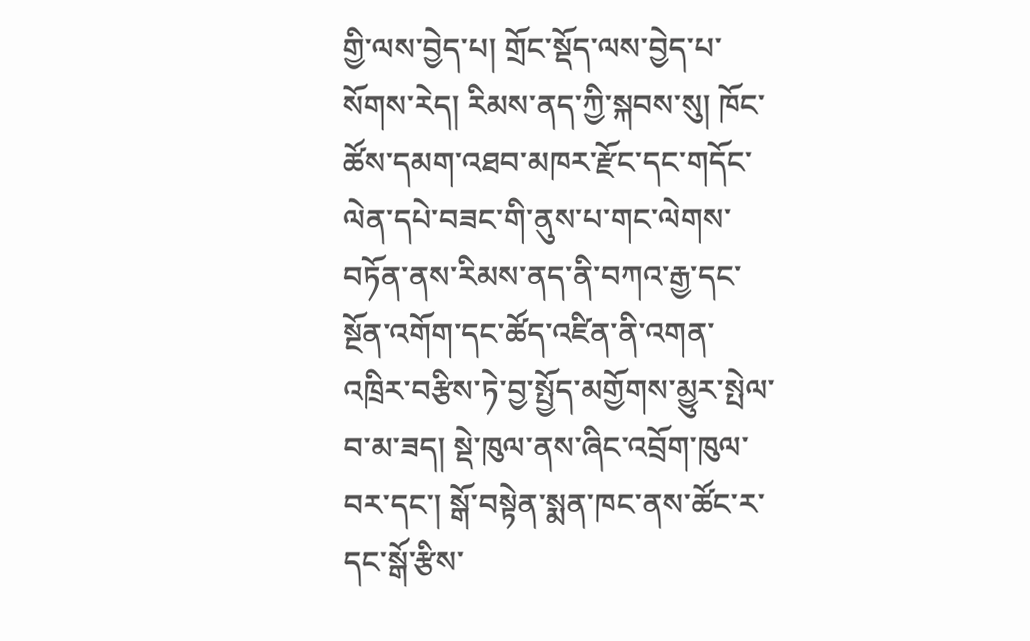གྱི་ལས་བྱེད་པ། གྲོང་སྡོད་ལས་བྱེད་པ་སོགས་རེད། རིམས་ནད་ཀྱི་སྐབས་སུ། ཁོང་ཚོས་དམག་འཐབ་མཁར་རྫོང་དང་གདོང་ལེན་དཔེ་བཟང་གི་ནུས་པ་གང་ལེགས་བཏོན་ནས་རིམས་ནད་ནི་བཀའ་རྒྱ་དང་སྔོན་འགོག་དང་ཚོད་འཛིན་ནི་འགན་འཁྲིར་བརྩིས་ཏེ་བྱ་སྤྱོད་མགྱོགས་མྱུར་སྤེལ་བ་མ་ཟད། སྡེ་ཁུལ་ནས་ཞིང་འབྲོག་ཁུལ་བར་དང་། སྒོ་བསྟེན་སྨན་ཁང་ནས་ཚོང་ར་དང་སྒོ་རྩིས་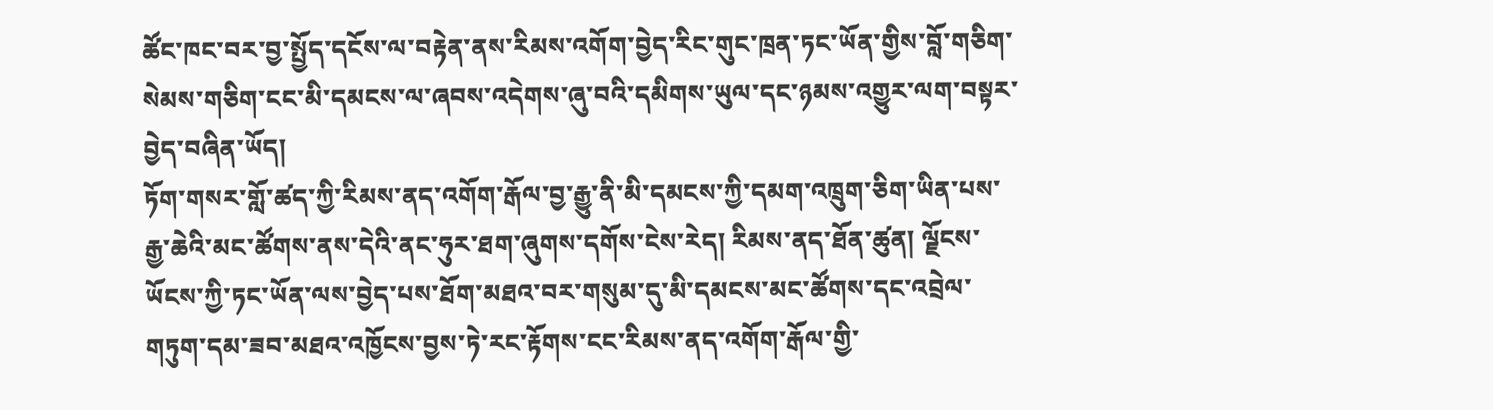ཚོང་ཁང་བར་བྱ་སྤྱོད་དངོས་ལ་བརྟེན་ནས་རིམས་འགོག་བྱེད་རིང་གུང་ཁྲན་ཏང་ཡོན་གྱིས་བློ་གཅིག་སེམས་གཅིག་ངང་མི་དམངས་ལ་ཞབས་འདེགས་ཞུ་བའི་དམིགས་ཡུལ་དང་ཉམས་འགྱུར་ལག་བསྟར་བྱེད་བཞིན་ཡོད།
ཏོག་གསར་གློ་ཚད་ཀྱི་རིམས་ནད་འགོག་རྒོལ་བྱ་རྒྱུ་ནི་མི་དམངས་ཀྱི་དམག་འཁྲུག་ཅིག་ཡིན་པས་རྒྱ་ཆེའི་མང་ཚོགས་ནས་དེའི་ནང་ཧུར་ཐག་ཞུགས་དགོས་ངེས་རེད། རིམས་ནད་ཐོན་ཚུན། ལྗོངས་ཡོངས་ཀྱི་ཏང་ཡོན་ལས་བྱེད་པས་ཐོག་མཐའ་བར་གསུམ་དུ་མི་དམངས་མང་ཚོགས་དང་འབྲེལ་གཏུག་དམ་ཟབ་མཐའ་འཁྱོངས་བྱས་ཏེ་རང་རྟོགས་ངང་རིམས་ནད་འགོག་རྒོལ་གྱི་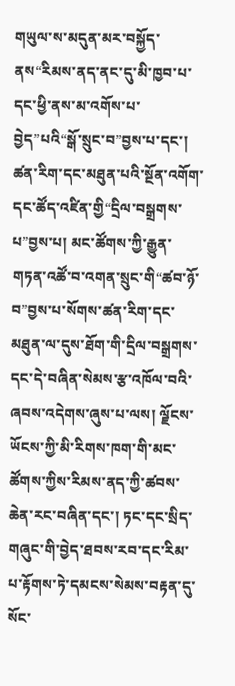གཡུལ་ས་མདུན་མར་བསྐྱོད་ནས“རིམས་ནད་ནང་དུ་མི་ཁྱབ་པ་དང་ཕྱི་ནས་མ་འགོས་པ་བྱེད”པའི“སྒོ་སྲུང་བ”བྱས་པ་དང་། ཚན་རིག་དང་མཐུན་པའི་སྔོན་འགོག་དང་ཚོད་འཛིན་གྱི“དྲིལ་བསྒྲགས་པ”བྱས་པ། མང་ཚོགས་ཀྱི་རྒྱུན་གཏན་འཚོ་བ་འགན་སྲུང་གི“ཚབ་ཉོ་བ”བྱས་པ་སོགས་ཚན་རིག་དང་མཐུན་ལ་དུས་ཐོག་གི་དྲིལ་བསྒྲགས་དང་དེ་བཞིན་སེམས་རྩ་འཁོལ་བའི་ཞབས་འདེགས་ཞུས་པ་ལས། ལྗོངས་ཡོངས་ཀྱི་མི་རིགས་ཁག་གི་མང་ཚོགས་ཀྱིས་རིམས་ནད་ཀྱི་ཚབས་ཆེན་རང་བཞིན་དང་། ཏང་དང་སྲིད་གཞུང་གི་བྱེད་ཐབས་རབ་དང་རིམ་པ་རྟོགས་ཏེ་དམངས་སེམས་བརྟན་དུ་སོང་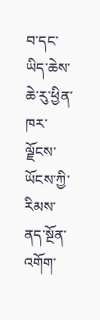བ་དང་ཡིད་ཆེས་ཆེ་རུ་ཕྱིན་ཁར་ལྗོངས་ཡོངས་ཀྱི་རིམས་ནད་སྔོན་འགོག་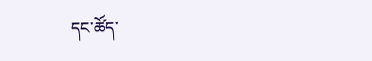དང་ཚོད་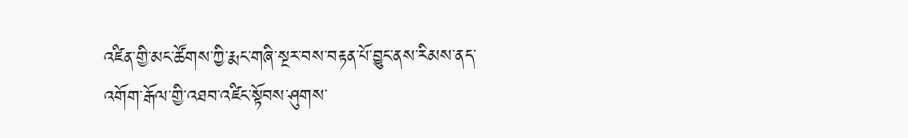འཛིན་གྱི་མང་ཚོགས་ཀྱི་རྨང་གཞི་སྔར་བས་བརྟན་པོ་བྱུང་ནས་རིམས་ནད་འགོག་རྒོལ་གྱི་འཐབ་འཛིང་སྟོབས་ཤུགས་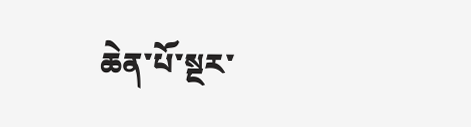ཆེན་པོ་སྔར་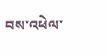བས་འཕེལ་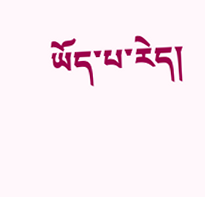ཡོད་པ་རེད།